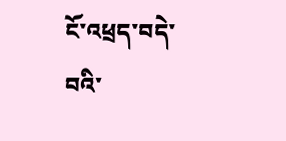ངོ་འཕྲད་བདེ་བའི་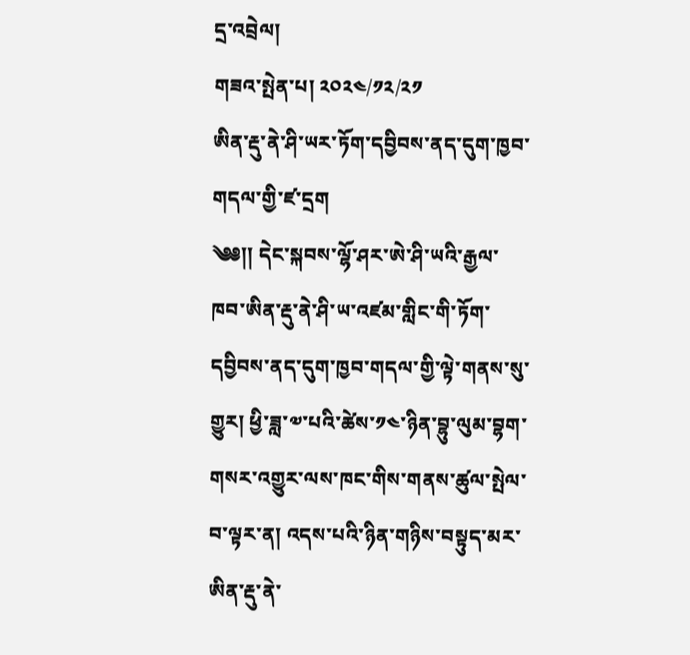དྲ་འབྲེལ།
གཟའ་སྤེན་པ། ༢༠༢༤/༡༢/༢༡
ཨིན་རྡུ་ནེ་ཤི་ཡར་ཏོག་དབྱིབས་ནད་དུག་ཁྱབ་གདལ་གྱི་ཛ་དྲག
༄༅།། དེང་སྐབས་ལྷོ་ཤར་ཨེ་ཤི་ཡའི་རྒྱལ་ཁབ་ཨིན་རྡུ་ནེ་ཤི་ཡ་འཛམ་གླིང་གི་ཏོག་དབྱིབས་ནད་དུག་ཁྱབ་གདལ་གྱི་ལྟེ་གནས་སུ་གྱུར། ཕྱི་ཟླ་༧་པའི་ཚེས་༡༤་ཉིན་བྷུ་ལུམ་བྷག་གསར་འགྱུར་ལས་ཁང་གིས་གནས་ཚུལ་སྤེལ་བ་ལྟར་ན། འདས་པའི་ཉིན་གཉིས་བསྟུད་མར་ཨིན་རྡུ་ནེ་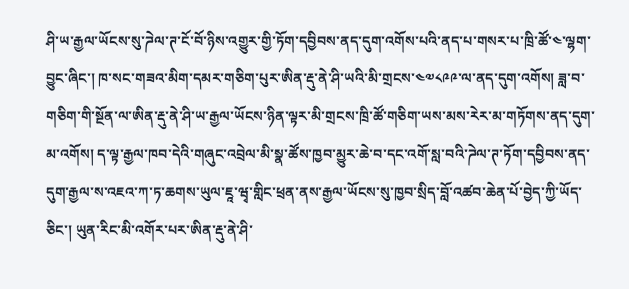ཤི་ཡ་རྒྱལ་ཡོངས་སུ་ཌེལ་ཊ་ངོ་བོ་ཉིས་འགྱུར་གྱི་ཏོག་དབྱིབས་ནད་དུག་འགོས་པའི་ནད་པ་གསར་པ་ཁྲི་ཚོ་༤་ལྷག་བྱུང་ཞིང་། ཁ་སང་གཟའ་མིག་དམར་གཅིག་པུར་ཨིན་རྡུ་ནེ་ཤི་ཡའི་མི་གྲངས་༤༧༨༩༩་ལ་ནད་དུག་འགོས། ཟླ་བ་གཅིག་གི་སྔོན་ལ་ཨིན་རྡུ་ནེ་ཤི་ཡ་རྒྱལ་ཡོངས་ཉིན་ལྟར་མི་གྲངས་ཁྲི་ཚོ་གཅིག་ཡས་མས་རེར་མ་གཏོགས་ནད་དུག་མ་འགོས། ད་ལྟ་རྒྱལ་ཁབ་དེའི་གཞུང་འབྲེལ་མི་སྣ་ཚོས་ཁྱབ་མྱུར་ཆེ་བ་དང་འགོ་སླ་བའི་ཌེལ་ཊ་ཏོག་དབྱིབས་ནད་དུག་རྒྱལ་ས་འཇའ་ཀ་ཏ་ཆགས་ཡུལ་ཇཱ་ཝྭ་གླིང་ཕྲན་ནས་རྒྱལ་ཡོངས་སུ་ཁྱབ་སྲིད་བློ་འཚབ་ཆེན་པོ་བྱེད་ཀྱི་ཡོད་ཅིང་། ཡུན་རིང་མི་འགོར་པར་ཨིན་རྡུ་ནེ་ཤི་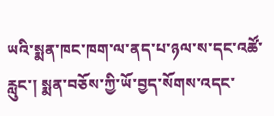ཡའི་སྨན་ཁང་ཁག་ལ་ནད་པ་ཉལ་ས་དང་འཚོ་རླུང་། སྨན་བཅོས་ཀྱི་ཡོ་བྱད་སོགས་འདང་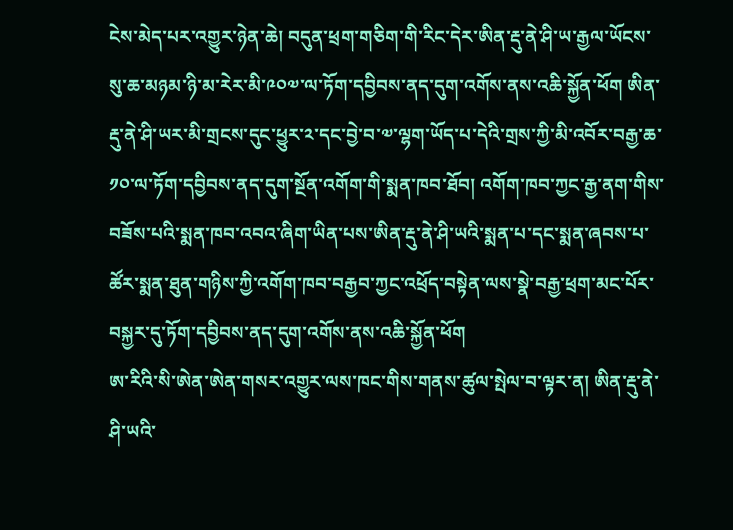ངེས་མེད་པར་འགྱུར་ཉེན་ཆེ། བདུན་ཕྲག་གཅིག་གི་རིང་དེར་ཨིན་རྡུ་ནེ་ཤི་ཡ་རྒྱལ་ཡོངས་སུ་ཆ་མཉམ་ཉི་མ་རེར་མི་༩༠༧་ལ་ཏོག་དབྱིབས་ནད་དུག་འགོས་ནས་འཆི་སྐྱོན་ཕོག ཨིན་རྡུ་ནེ་ཤི་ཡར་མི་གྲངས་དུང་ཕྱུར་༢་དང་བྱེ་བ་༧་ལྷག་ཡོད་པ་དེའི་གྲས་ཀྱི་མི་འབོར་བརྒྱ་ཆ་༡༠་ལ་ཏོག་དབྱིབས་ནད་དུག་སྔོན་འགོག་གི་སྨན་ཁབ་ཐོབ། འགོག་ཁབ་ཀྱང་རྒྱ་ནག་གིས་བཟོས་པའི་སྨན་ཁབ་འབའ་ཞིག་ཡིན་པས་ཨིན་རྡུ་ནེ་ཤི་ཡའི་སྨན་པ་དང་སྨན་ཞབས་པ་ཚོར་སྨན་ཐུན་གཉིས་ཀྱི་འགོག་ཁབ་བརྒྱབ་ཀྱང་འཕྲོད་བསྟེན་ལས་སྣེ་བརྒྱ་ཕྲག་མང་པོར་བསྐྱར་དུ་ཏོག་དབྱིབས་ནད་དུག་འགོས་ནས་འཆི་སྐྱོན་ཕོག
ཨ་རིའི་སི་ཨེན་ཨེན་གསར་འགྱུར་ལས་ཁང་གིས་གནས་ཚུལ་སྤེལ་བ་ལྟར་ན། ཨིན་རྡུ་ནེ་ཤི་ཡའི་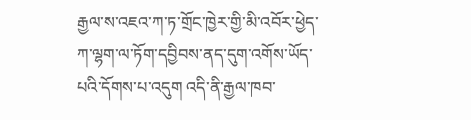རྒྱལ་ས་འཇའ་ཀ་ཏ་གྲོང་ཁྱེར་གྱི་མི་འབོར་ཕྱེད་ཀ་ལྷག་ལ་ཏོག་དབྱིབས་ནད་དུག་འགོས་ཡོད་པའི་དོགས་པ་འདུག འདི་ནི་རྒྱལ་ཁབ་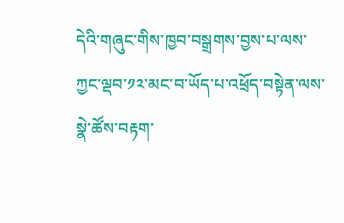དེའི་གཞུང་གིས་ཁྱབ་བསྒྲགས་བྱས་པ་ལས་ཀྱང་ལྡབ་༡༢་མང་བ་ཡོད་པ་འཕྲོད་བསྟེན་ལས་སྣེ་ཚོས་བརྟག་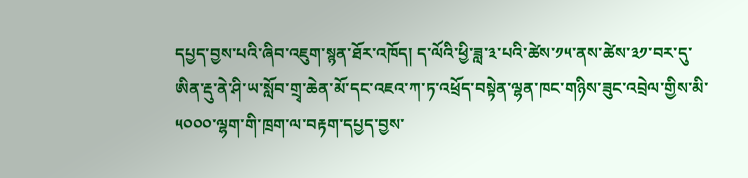དཔྱད་བྱས་པའི་ཞིབ་འཇུག་སྙན་ཐོར་འཁོད། ད་ལོའི་ཕྱི་ཟླ་༣་པའི་ཚེས་༡༥་ནས་ཚེས་༣༡་བར་དུ་ཨིན་རྡུ་ནེ་ཤི་ཡ་སློབ་གྲྭ་ཆེན་མོ་དང་འཇའ་ཀ་ཏ་འཕྲོད་བསྟེན་ལྷན་ཁང་གཉིས་ཟུང་འབྲེལ་གྱིས་མི་༥༠༠༠་ལྷག་གི་ཁྲག་ལ་བརྟག་དཔྱད་བྱས་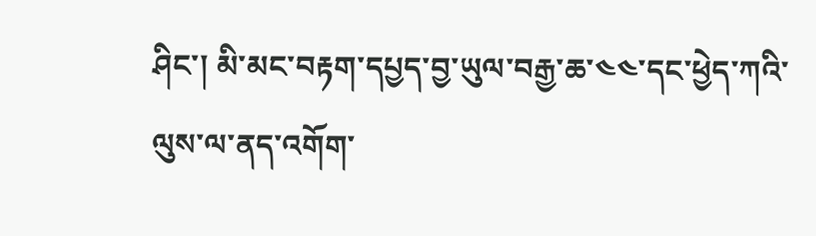ཤིང་། མི་མང་བརྟག་དཔྱད་བྱ་ཡུལ་བརྒྱ་ཆ་༤༤་དང་ཕྱེད་ཀའི་ལུས་ལ་ནད་འགོག་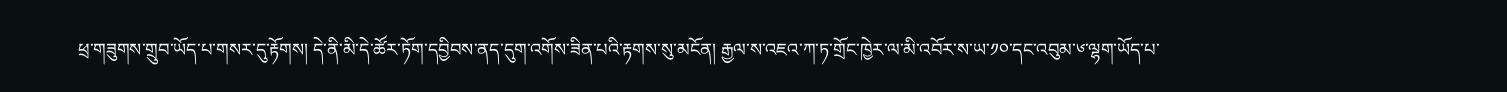ཕྲ་གཟུགས་གྲུབ་ཡོད་པ་གསར་དུ་རྟོགས། དེ་ནི་མི་དེ་ཚོར་ཏོག་དབྱིབས་ནད་དུག་འགོས་ཟིན་པའི་རྟགས་སུ་མངོན། རྒྱལ་ས་འཇའ་ཀ་ཏ་གྲོང་ཁྱེར་ལ་མི་འབོར་ས་ཡ་༡༠་དང་འབུམ་༦་ལྷག་ཡོད་པ་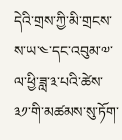དེའི་གྲས་ཀྱི་མི་གྲངས་ས་ཡ་༤་དང་འབུམ་༧་ལ་ཕྱི་ཟླ་༣་པའི་ཚེས་༣༡་གི་མཚམས་སུ་ཏོག་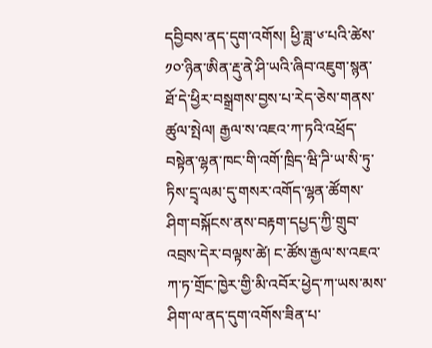དབྱིབས་ནད་དུག་འགོས། ཕྱི་ཟླ་༦་པའི་ཚེས་༡༠་ཉིན་ཨིན་རྡུ་ནེ་ཤི་ཡའི་ཞིབ་འཇུག་སྙན་ཐོ་དེ་ཕྱིར་བསྒྲགས་བྱས་པ་རེད་ཅེས་གནས་ཚུལ་སྤེལ། རྒྱལ་ས་འཇའ་ཀ་ཏའི་འཕྲོད་བསྟེན་ལྷན་ཁང་གི་འགོ་ཁྲིད་ཝི་ཌི་ཡ་སི་ཏུ་ཏིས་དྲྭ་ལམ་དུ་གསར་འགོད་ལྷན་ཚོགས་ཤིག་བསྐོངས་ནས་བརྟག་དཔྱད་ཀྱི་གྲུབ་འབྲས་དེར་བལྟས་ཚེ། ང་ཚོས་རྒྱལ་ས་འཇའ་ཀ་ཏ་གྲོང་ཁྱེར་གྱི་མི་འབོར་ཕྱེད་ཀ་ཡས་མས་ཤིག་ལ་ནད་དུག་འགོས་ཟིན་པ་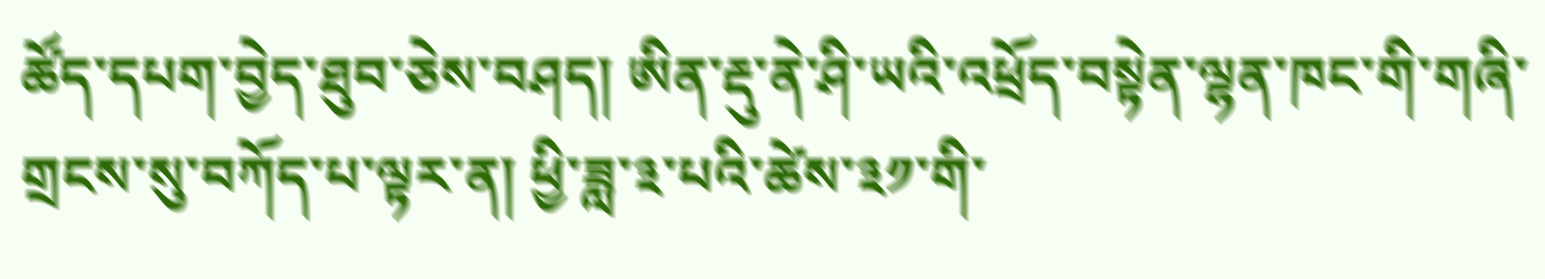ཚོད་དཔག་བྱེད་ཐུབ་ཅེས་བཤད། ཨིན་རྡུ་ནེ་ཤི་ཡའི་འཕྲོད་བསྟེན་ལྷན་ཁང་གི་གཞི་གྲངས་སུ་བཀོད་པ་ལྟར་ན། ཕྱི་ཟླ་༣་པའི་ཚེས་༣༡་གི་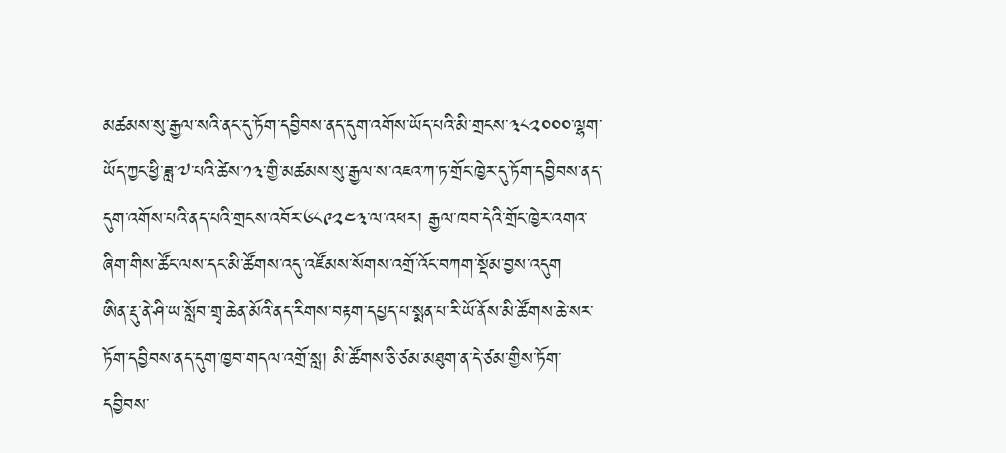མཚམས་སུ་རྒྱལ་སའི་ནང་དུ་ཏོག་དབྱིབས་ནད་དུག་འགོས་ཡོད་པའི་མི་གྲངས་༣༨༢༠༠༠་ལྷག་ཡོད་ཀྱང་ཕྱི་ཟླ་༧་པའི་ཚེས་༡༣་གྱི་མཚམས་སུ་རྒྱལ་ས་འཇའ་ཀ་ཏ་གྲོང་ཁྱེར་དུ་ཏོག་དབྱིབས་ནད་དུག་འགོས་པའི་ནད་པའི་གྲངས་འབོར་༦༨༩༢༤༣་ལ་འཕར། རྒྱལ་ཁབ་དེའི་གྲོང་ཁྱེར་འགའ་ཞིག་གིས་ཚོང་ལས་དང་མི་ཚོགས་འདུ་འཛོམས་སོགས་འགྲོ་འོང་བཀག་སྡོམ་བྱས་འདུག
ཨིན་རྡུ་ནེ་ཤི་ཡ་སློབ་གྲྭ་ཆེན་མོའི་ནད་རིགས་བརྟག་དཔྱད་པ་སྨན་པ་རི་ཡོ་ནོས་མི་ཚོགས་ཆེ་སར་ཏོག་དབྱིབས་ནད་དུག་ཁྱབ་གདལ་འགྲོ་སླ། མི་ཚོགས་ཅི་ཙམ་མཐུག་ན་དེ་ཙམ་གྱིས་ཏོག་དབྱིབས་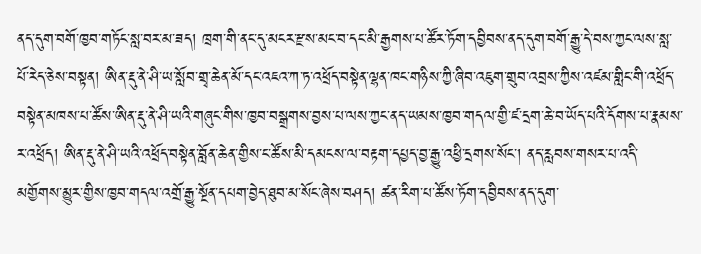ནད་དུག་བགོ་ཁྱབ་གཏོང་སླ་བར་མ་ཟད། ཁྲག་གི་ནང་དུ་མངར་རྫས་མང་བ་དང་མི་རྒྱགས་པ་ཚོར་ཏོག་དབྱིབས་ནད་དུག་བགོ་རྒྱུ་དེ་བས་ཀྱང་ལས་སླ་པོ་རེད་ཅེས་བསྟན། ཨིན་རྡུ་ནེ་ཤི་ཡ་སློབ་གྲྭ་ཆེན་མོ་དང་འཇའ་ཀ་ཏ་འཕྲོད་བསྟེན་ལྷན་ཁང་གཉིས་ཀྱི་ཞིབ་འཇུག་གྲུབ་འབྲས་ཀྱིས་འཛམ་གླིང་གི་འཕྲོད་བསྟེན་མཁས་པ་ཚོས་ཨིན་རྡུ་ནེ་ཤི་ཡའི་གཞུང་གིས་ཁྱབ་བསྒྲགས་བྱས་པ་ལས་ཀྱང་ནད་ཡམས་ཁྱབ་གདལ་གྱི་ཛ་དྲག་ཆེ་བ་ཡོད་པའི་དོགས་པ་རྣམས་ར་འཕྲོད། ཨིན་རྡུ་ནེ་ཤི་ཡའི་འཕྲོད་བསྟེན་བློན་ཆེན་གྱིས་ང་ཚོས་མི་དམངས་ལ་བརྟག་དཔྱད་བྱ་རྒྱུ་འཕྱི་དྲགས་སོང་། ནད་རླབས་གསར་པ་འདི་མགྱོགས་མྱུར་གྱིས་ཁྱབ་གདལ་འགྲོ་རྒྱུ་སྔོན་དཔག་བྱེད་ཐུབ་མ་སོང་ཞེས་བཤད། ཚན་རིག་པ་ཚོས་ཏོག་དབྱིབས་ནད་དུག་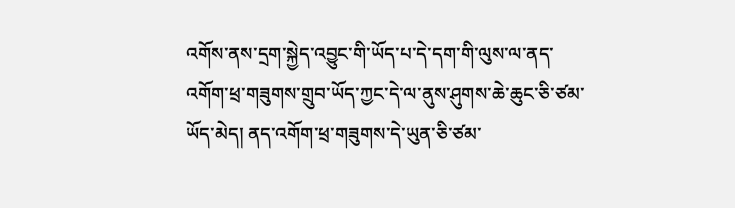འགོས་ནས་དྲག་སྐྱེད་འབྱུང་གི་ཡོད་པ་དེ་དག་གི་ལུས་ལ་ནད་འགོག་ཕྲ་གཟུགས་གྲུབ་ཡོད་ཀྱང་དེ་ལ་ནུས་ཤུགས་ཆེ་ཆུང་ཅི་ཙམ་ཡོད་མེད། ནད་འགོག་ཕྲ་གཟུགས་དེ་ཡུན་ཅི་ཙམ་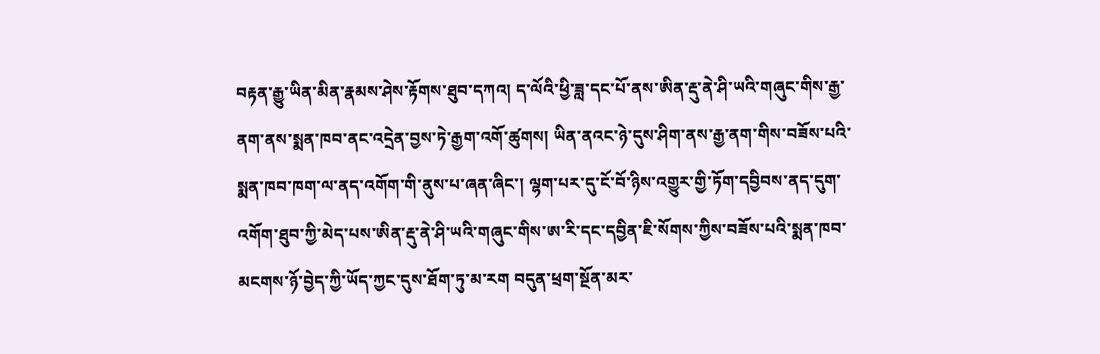བརྟན་རྒྱུ་ཡིན་མིན་རྣམས་ཤེས་རྟོགས་ཐུབ་དཀའ། ད་ལོའི་ཕྱི་ཟླ་དང་པོ་ནས་ཨིན་རྡུ་ནེ་ཤི་ཡའི་གཞུང་གིས་རྒྱ་ནག་ནས་སྨན་ཁབ་ནང་འདྲེན་བྱས་ཏེ་རྒྱག་འགོ་ཚུགས། ཡིན་ནའང་ཉེ་དུས་ཤིག་ནས་རྒྱ་ནག་གིས་བཟོས་པའི་སྨན་ཁབ་ཁག་ལ་ནད་འགོག་གི་ནུས་པ་ཞན་ཞིང་། ལྷག་པར་དུ་ངོ་བོ་ཉིས་འགྱུར་གྱི་ཏོག་དབྱིབས་ནད་དུག་འགོག་ཐུབ་ཀྱི་མེད་པས་ཨིན་རྡུ་ནེ་ཤི་ཡའི་གཞུང་གིས་ཨ་རི་དང་དབྱིན་ཇི་སོགས་ཀྱིས་བཟོས་པའི་སྨན་ཁབ་མངགས་ཉོ་བྱེད་ཀྱི་ཡོད་ཀྱང་དུས་ཐོག་ཏུ་མ་རག བདུན་ཕྲག་སྔོན་མར་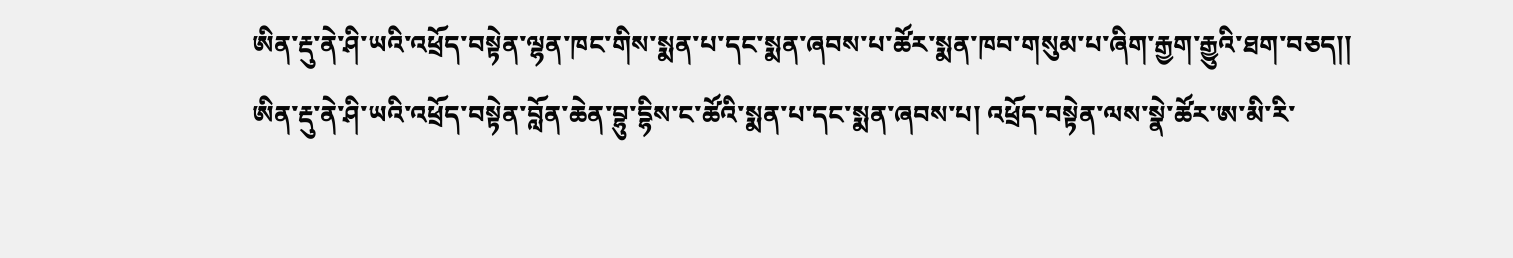ཨིན་རྡུ་ནེ་ཤི་ཡའི་འཕྲོད་བསྟེན་ལྷན་ཁང་གིས་སྨན་པ་དང་སྨན་ཞབས་པ་ཚོར་སྨན་ཁབ་གསུམ་པ་ཞིག་རྒྱག་རྒྱུའི་ཐག་བཅད།།
ཨིན་རྡུ་ནེ་ཤི་ཡའི་འཕྲོད་བསྟེན་བློན་ཆེན་བྷུ་དྷིས་ང་ཚོའི་སྨན་པ་དང་སྨན་ཞབས་པ། འཕྲོད་བསྟེན་ལས་སྣེ་ཚོར་ཨ་མི་རི་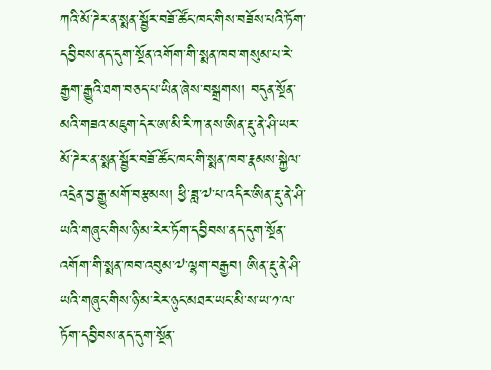ཀའི་མོ་ཌེར་ན་སྨན་སྦྱོར་བཟོ་ཚོང་ཁང་གིས་བཟོས་པའི་ཏོག་དབྱིབས་ནད་དུག་སྔོན་འགོག་གི་སྨན་ཁབ་གསུམ་པ་རེ་རྒྱག་རྒྱུའི་ཐག་བཅད་པ་ཡིན་ཞེས་བསྒྲགས། བདུན་སྔོན་མའི་གཟའ་མཇུག་དེར་ཨ་མི་རི་ཀ་ནས་ཨིན་རྡུ་ནེ་ཤི་ཡར་མོ་ཌེར་ན་སྨན་སྦྱོར་བཟོ་ཚོང་ཁང་གི་སྨན་ཁབ་རྣམས་སྐྱེལ་འདྲེན་བྱ་རྒྱུ་མགོ་བརྩམས། ཕྱི་ཟླ་༧་པ་འདིར་ཨིན་རྡུ་ནེ་ཤི་ཡའི་གཞུང་གིས་ཉི་མ་རེར་ཏོག་དབྱིབས་ནད་དུག་སྔོན་འགོག་གི་སྨན་ཁབ་འབུམ་༧་ལྷག་བརྒྱབ། ཨིན་རྡུ་ནེ་ཤི་ཡའི་གཞུང་གིས་ཉི་མ་རེར་ཉུང་མཐར་ཡང་མི་ས་ཡ་༡་ལ་ཏོག་དབྱིབས་ནད་དུག་སྔོན་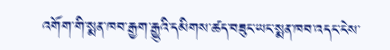འགོག་གི་སྨན་ཁབ་རྒྱག་རྒྱུའི་དམིགས་ཚད་བཟུང་ཡང་སྨན་ཁབ་འདང་ངེས་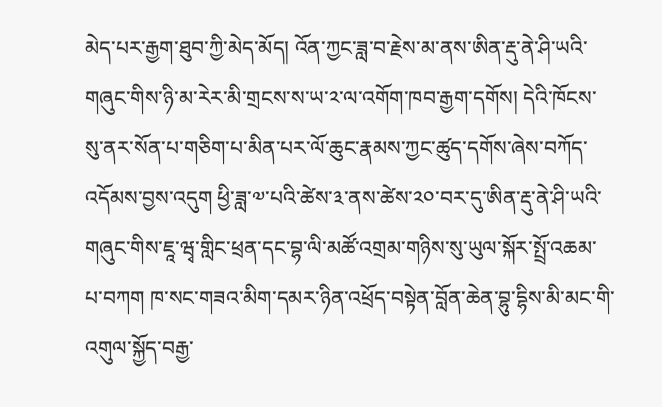མེད་པར་རྒྱག་ཐུབ་ཀྱི་མེད་མོད། འོན་ཀྱང་ཟླ་བ་རྗེས་མ་ནས་ཨིན་རྡུ་ནེ་ཤི་ཡའི་གཞུང་གིས་ཉི་མ་རེར་མི་གྲངས་ས་ཡ་༢་ལ་འགོག་ཁབ་རྒྱག་དགོས། དེའི་ཁོངས་སུ་ནར་སོན་པ་གཅིག་པ་མིན་པར་ལོ་ཆུང་རྣམས་ཀྱང་ཚུད་དགོས་ཞེས་བཀོད་འདོམས་བྱས་འདུག ཕྱི་ཟླ་༧་པའི་ཚེས་༣་ནས་ཚེས་༢༠་བར་དུ་ཨིན་རྡུ་ནེ་ཤི་ཡའི་གཞུང་གིས་ཇཱ་ཝྭ་གླིང་ཕྲན་དང་བྷ་ལི་མཚོ་འགྲམ་གཉིས་སུ་ཡུལ་སྐོར་སྤྲོ་འཆམ་པ་བཀག ཁ་སང་གཟའ་མིག་དམར་ཉིན་འཕྲོད་བསྟེན་བློན་ཆེན་བྷུ་དྷིས་མི་མང་གི་འགུལ་སྐྱོད་བརྒྱ་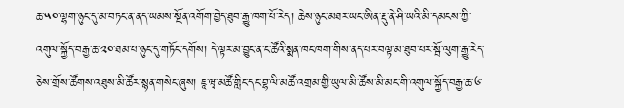ཆ་༥༠་ལྷག་ཉུང་དུ་མ་བཏང་ན་ནད་ཡམས་སྔོན་འགོག་བྱེད་ཐུབ་རྒྱུ་ཁག་པོ་རེད། ཆེས་ཉུང་མཐར་ཡང་ཨིན་རྡུ་ནེ་ཤི་ཡའི་མི་དམངས་ཀྱི་འགུལ་སྐྱོད་བརྒྱ་ཆ་༢༠་ཐམ་པ་ཉུང་དུ་གཏོང་དགོས། དེ་ལྟར་མ་བྱུང་ན་ང་ཚོའི་སྨན་ཁང་ཁག་གིས་ནད་པར་བལྟ་མ་ཐུབ་པར་སྦོ་ལུག་རྒྱུ་རེད་ཅེས་གྲོས་ཚོགས་འཐུས་མི་ཚོར་སྙན་གསེང་ཞུས། ཇཱ་ཝྭ་མཚོ་གླིང་དང་བྷ་ལི་མཚོ་འགྲམ་གྱི་ཡུལ་མི་ཚོས་མི་མང་གི་འགུལ་སྐྱོད་བརྒྱ་ཆ་༦་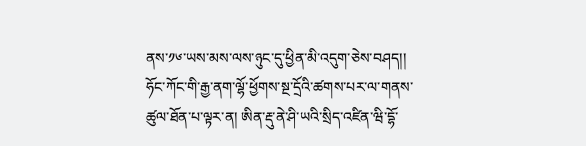ནས་༡༦་ཡས་མས་ལས་ཉུང་དུ་ཕྱིན་མི་འདུག་ཅེས་བཤད།།
ཧོང་ཀོང་གི་རྒྱ་ནག་ལྷོ་ཕྱོགས་སྔ་དྲོའི་ཚགས་པར་ལ་གནས་ཚུལ་ཐོན་པ་ལྟར་ན། ཨིན་རྡུ་ནེ་ཤི་ཡའི་སྲིད་འཛིན་ཝི་དྷོ་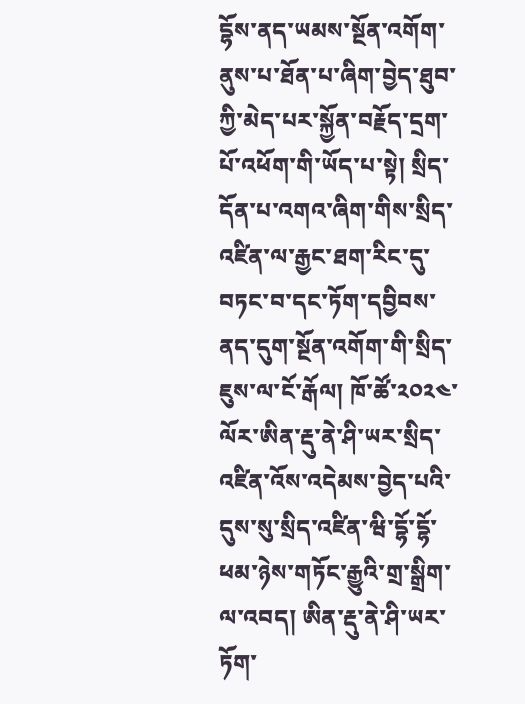དྷོས་ནད་ཡམས་སྔོན་འགོག་ནུས་པ་ཐོན་པ་ཞིག་བྱེད་ཐུབ་ཀྱི་མེད་པར་སྐྱོན་བརྗོད་དྲག་པོ་འཕོག་གི་ཡོད་པ་སྟེ། སྲིད་དོན་པ་འགའ་ཞིག་གིས་སྲིད་འཛིན་ལ་རྒྱང་ཐག་རིང་དུ་བཏང་བ་དང་ཏོག་དབྱིབས་ནད་དུག་སྔོན་འགོག་གི་སྲིད་ཇུས་ལ་ངོ་རྒོལ། ཁོ་ཚོ་༢༠༢༤་ལོར་ཨིན་རྡུ་ནེ་ཤི་ཡར་སྲིད་འཛིན་འོས་འདེམས་བྱེད་པའི་དུས་སུ་སྲིད་འཛིན་ཝི་དྷོ་དྷོ་ཕམ་ཉེས་གཏོང་རྒྱུའི་གྲ་སྒྲིག་ལ་འབད། ཨིན་རྡུ་ནེ་ཤི་ཡར་ཏོག་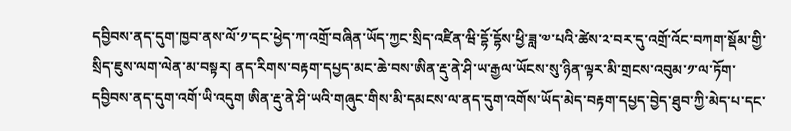དབྱིབས་ནད་དུག་ཁྱབ་ནས་ལོ་༡་དང་ཕྱེད་ཀ་འགྲོ་བཞིན་ཡོད་ཀྱང་སྲིད་འཛིན་ཝི་དྷོ་དྷོས་ཕྱི་ཟླ་༧་པའི་ཚེས་༢་བར་དུ་འགྲོ་འོང་བཀག་སྡོམ་གྱི་སྲིད་ཇུས་ལག་ལེན་མ་བསྟར། ནད་རིགས་བརྟག་དཔྱད་མང་ཆེ་བས་ཨིན་རྡུ་ནེ་ཤི་ཡ་རྒྱལ་ཡོངས་སུ་ཉིན་ལྟར་མི་གྲངས་འབུམ་༡་ལ་ཏོག་དབྱིབས་ནད་དུག་འགོ་ཡི་འདུག ཨིན་རྡུ་ནེ་ཤི་ཡའི་གཞུང་གིས་མི་དམངས་ལ་ནད་དུག་འགོས་ཡོད་མེད་བརྟག་དཔྱད་བྱེད་ཐུབ་ཀྱི་མེད་པ་དང་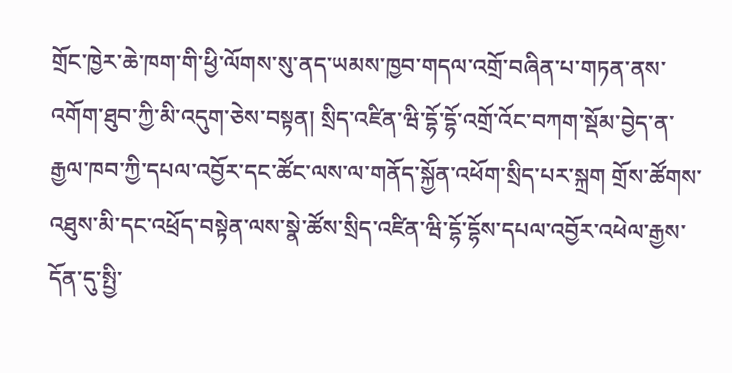གྲོང་ཁྱེར་ཆེ་ཁག་གི་ཕྱི་ལོགས་སུ་ནད་ཡམས་ཁྱབ་གདལ་འགྲོ་བཞིན་པ་གཏན་ནས་འགོག་ཐུབ་ཀྱི་མི་འདུག་ཅེས་བསྟན། སྲིད་འཛིན་ཝི་དྷོ་དྷོ་འགྲོ་འོང་བཀག་སྡོམ་བྱེད་ན་རྒྱལ་ཁབ་ཀྱི་དཔལ་འབྱོར་དང་ཚོང་ལས་ལ་གནོད་སྐྱོན་འཕོག་སྲིད་པར་སྐྲག གྲོས་ཚོགས་འཐུས་མི་དང་འཕྲོད་བསྟེན་ལས་སྣེ་ཚོས་སྲིད་འཛིན་ཝི་དྷོ་དྷོས་དཔལ་འབྱོར་འཕེལ་རྒྱས་དོན་དུ་སྤྱི་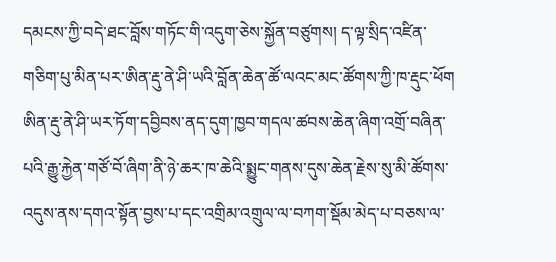དམངས་ཀྱི་བདེ་ཐང་བློས་གཏོང་གི་འདུག་ཅེས་སྐྱོན་བཙུགས། ད་ལྟ་སྲིད་འཛིན་གཅིག་པུ་མིན་པར་ཨིན་རྡུ་ནེ་ཤི་ཡའི་བློན་ཆེན་ཚོ་ལའང་མང་ཚོགས་ཀྱི་ཁ་རྡུང་ཕོག ཨིན་རྡུ་ནེ་ཤི་ཡར་ཏོག་དབྱིབས་ནད་དུག་ཁྱབ་གདལ་ཚབས་ཆེན་ཞིག་འགྲོ་བཞིན་པའི་རྒྱུ་རྐྱེན་གཙོ་བོ་ཞིག་ནི་ཉེ་ཆར་ཁ་ཆེའི་སྨྱུང་གནས་དུས་ཆེན་རྗེས་སུ་མི་ཚོགས་འདུས་ནས་དགའ་སྟོན་བྱས་པ་དང་འགྲིམ་འགྲུལ་ལ་བཀག་སྡོམ་མེད་པ་བཅས་ལ་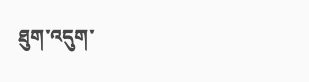ཐུག་འདུག་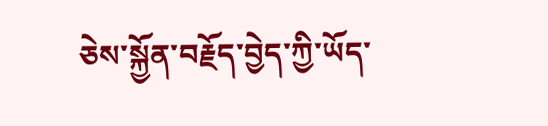ཅེས་སྐྱོན་བརྗོད་བྱེད་ཀྱི་ཡོད་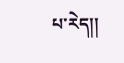པ་རེད།།